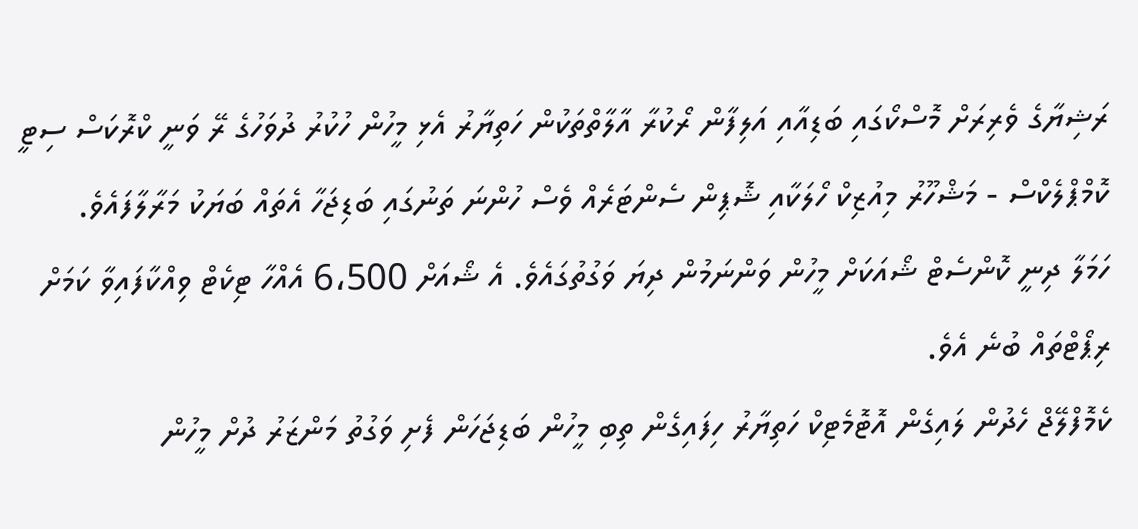ރަޝިޔާގެ ވެރިރަށް މޮސްކޯގައި ބަޑިއާއި އަލިފާން ރޯކުރާ އާލާތްތަކުން ހަތިޔާރު އެޅި މީހުން ހުކުރު ދުވަހުގެ ރޭ ވަނީ ކްރޮކަސް ސިޓީ ކޮމްޕްލެކްސް - މަޝްހޫރު މިއުޒިކް ހޯލަކާއި ޝޮޕިން ސެންޓަރެއް ވެސް ހުންނަ ތަނުގައި ބަޑިޖަހާ އެތައް ބަޔަކު މަރާލާފައެވެ.
ހަމަލާ ދިނީ ކޮންސެޓް ޝޯއަކަށް މީހުން ވަންނަމުން ދިޔަ ވަގުތުގައެވެ. އެ ޝޯއަށް 6،500 އެއްހާ ޓިކެޓް ވިއްކާފައިވާ ކަމަށް ރިޕޯޓްތައް ބުނެ އެވެ.
ކެމޮފްލޭޖް ހެދުން ލައިގެން އޮޓޮމެޓިކް ހަތިޔާރު ހިފައިގެން ތިބި މީހުން ބަޑިޖަހަން ފެށި ވަގުތު މަންޒަރު ދުށް މީހުން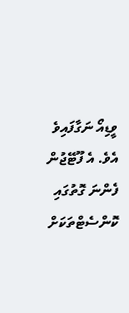ވީޑިއޯ ނަގާފައިވެ އެވެ. އެ ފޫޓޭޖުން ފެންނަ ގޮތުގައި ކޮންސެޓްތަކަށް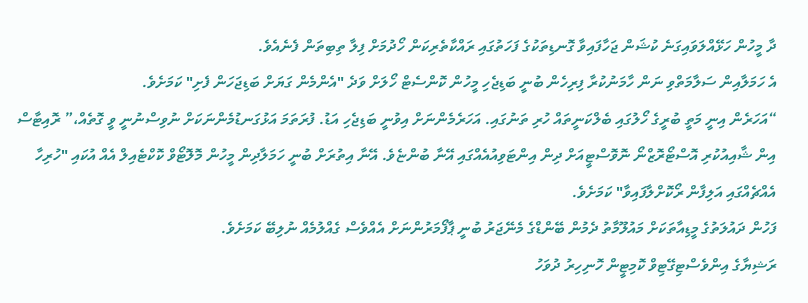ދާ މީހުން ހަޅޭއްލަވައިގަނެ ކުޝަން ޖަހާފައިވާ ގޮނޑިތަކުގެ ފަހަތުގައި ރައްކާތެރިކަން ހޯދުމަށް ފިލާ ތިބިތަން ފެނެއެވެ.
އެ ހަމަލާއިން ސަލާމަތްވި ނަން ހާމަނުކުރާ ފިރިހެން ބުނީ ބަޑިޖެހި މީހުން ކޮންސެޓް ހޯލަށް ވަދެ "އެންމެން ގަޔަށް ބަޑިޖަހަން ފެށި" ކަމަށެވެ.
“އަހަރެން އިނީ މަތީ ބުރީގެ ހޯލުގައި ބެލްކަނީތައް ހުރި ތަނުގައި. އަހަރެމެންނަށް އިވުނީ ބަޑިޖެހި އަޑު. ފުރަތަމަ އަޅުގަނޑުމެންނަކަށް ނުވިސްނުނީ ވީ ގޮތެއް،” ރޮއިޓާސް އިން ޝާއިއުކުރި އޮސްޓޯރޮޒްނޯ ނޮވޮސްޓީއަށް ދިން އިންޓަވިއުއެއްގައި އޭނާ ބުންޏެވެ. އޭނާ އިތުރަށް ބުނީ ހަމަލާދިން މީހުން މޮލޮޓޯވް ކޮކްޓެއިލް އެއް އުކައި "ހުރިހާ އެއްޗެއްގައި އަލިފާން ރޯކޮށްލާފައިވާ" ކަމަށެވެ.
ފަހުން ދައުލަތުގެ މީޑިއާތަކަށް މައުލޫމާތު ދެމުން ބޭންޑްގެ މެނޭޖަރު ބުނީ ޕާފޯމަރުންނަށް އެއްވެސް ގެއްލުމެއް ނުލިބޭ ކަމަށެވެ.
ރަޝިޔާގެ އިންވެސްޓިގޭޓިވް ކޮމިޓީން ހޮނިހިރު ދުވަހު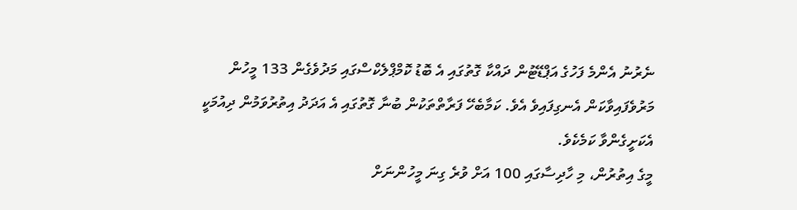ނެރުނު އެންމެ ފަހުގެ އަޕްޑޭޓުން ދައްކާ ގޮތުގައި އެ ބޮޑު ކޮމްޕްލެކްސްގައި މަދުވެގެން 133 މީހުން މަރުވެފައިވާކަން އެނގިފައިވެ އެވެ. ކަމާބެހޭ ފަރާތްތަކުން ބުނާ ގޮތުގައި އެ އަދަދު އިތުރުވަމުން ދިއުމަކީ އެކަށީގެންވާ ކަމެކެވެ.
މީގެ އިތުރުން، މި ހާދިސާގައި 100 އަށް ވުރެ ގިނަ މީހުންނަށް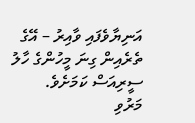އަނިޔާވެފައި ވާއިރު – އޭގެ ތެރެއިން ގިނަ މީހުންގެ ހާލު ސީރިއަސް ކަމަށެވެ.
މަރުވި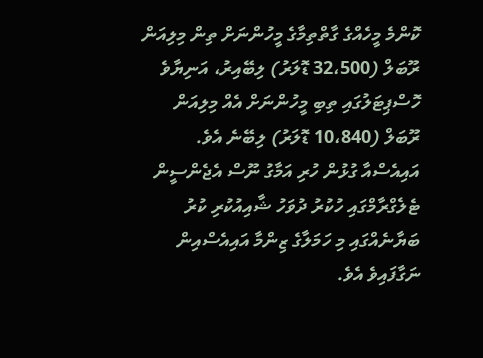ކޮންމެ މީހެއްގެ ގާތްތިމާގެ މީހުންނަށް ތިން މިލިއަން ރޫބަލް (32،500 ޑޮލަރު) ލިބޭއިރު، އަނިޔާވެ ހޮސްޕިޓަލުގައި ތިބި މީހުންނަށް އެއް މިލިއަން ރޫބަލް (10،840 ޑޮލަރު) ލިބޭނެ އެވެ.
އައިއެސްއާ ގުޅުން ހުރި އަމާގު ނޫސް އެޖެންސީން ޓެލެގްރާމްގައި ހުކުރު ދުވަހު ޝާއިއުކުރި ކުރު ބަޔާނެއްގައި މި ހަމަލާގެ ޒިންމާ އައިއެސްއިން ނަގާފައިވެ އެވެ.